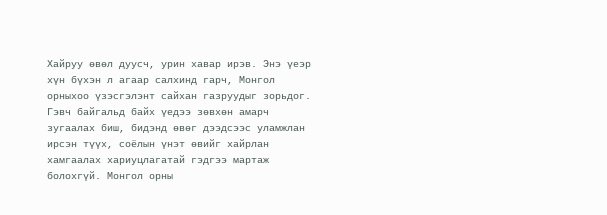Хайруу өвөл дуусч, урин хавар ирэв. Энэ үеэр хүн бүхэн л агаар салхинд гарч, Монгол орныхоо үзэсгэлэнт сайхан газруудыг зорьдог. Гэвч байгальд байх үедээ зөвхөн амарч зугаалах биш, бидэнд өвөг дээдсээс уламжлан ирсэн түүх, соёлын үнэт өвийг хайрлан хамгаалах хариуцлагатай гэдгээ мартаж болохгүй. Монгол орны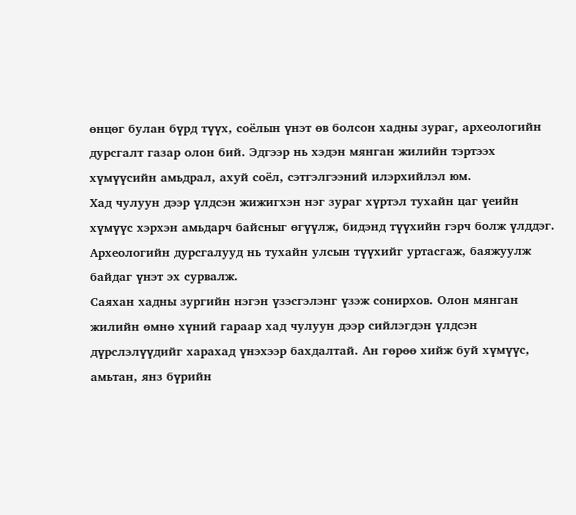өнцөг булан бүрд түүх, соёлын үнэт өв болсон хадны зураг, археологийн дурсгалт газар олон бий. Эдгээр нь хэдэн мянган жилийн тэртээх хүмүүсийн амьдрал, ахуй соёл, сэтгэлгээний илэрхийлэл юм.
Хад чулуун дээр үлдсэн жижигхэн нэг зураг хүртэл тухайн цаг үеийн хүмүүс хэрхэн амьдарч байсныг өгүүлж, бидэнд түүхийн гэрч болж үлддэг. Археологийн дурсгалууд нь тухайн улсын түүхийг уртасгаж, баяжуулж байдаг үнэт эх сурвалж.
Саяхан хадны зургийн нэгэн үзэсгэлэнг үзэж сонирхов. Олон мянган жилийн өмнө хүний гараар хад чулуун дээр сийлэгдэн үлдсэн дүрслэлүүдийг харахад үнэхээр бахдалтай. Ан гөрөө хийж буй хүмүүс, амьтан, янз бүрийн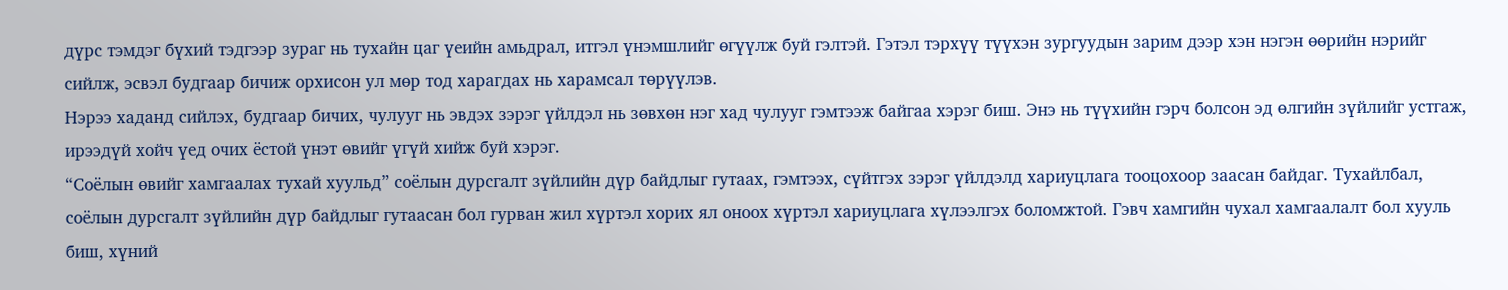дүрс тэмдэг бүхий тэдгээр зураг нь тухайн цаг үеийн амьдрал, итгэл үнэмшлийг өгүүлж буй гэлтэй. Гэтэл тэрхүү түүхэн зургуудын зарим дээр хэн нэгэн өөрийн нэрийг сийлж, эсвэл будгаар бичиж орхисон ул мөр тод харагдах нь харамсал төрүүлэв.
Нэрээ хаданд сийлэх, будгаар бичих, чулууг нь эвдэх зэрэг үйлдэл нь зөвхөн нэг хад чулууг гэмтээж байгаа хэрэг биш. Энэ нь түүхийн гэрч болсон эд өлгийн зүйлийг устгаж, ирээдүй хойч үед очих ёстой үнэт өвийг үгүй хийж буй хэрэг.
“Соёлын өвийг хамгаалах тухай хуульд” соёлын дурсгалт зүйлийн дүр байдлыг гутаах, гэмтээх, сүйтгэх зэрэг үйлдэлд хариуцлага тооцохоор заасан байдаг. Тухайлбал, соёлын дурсгалт зүйлийн дүр байдлыг гутаасан бол гурван жил хүртэл хорих ял оноох хүртэл хариуцлага хүлээлгэх боломжтой. Гэвч хамгийн чухал хамгаалалт бол хууль биш, хүний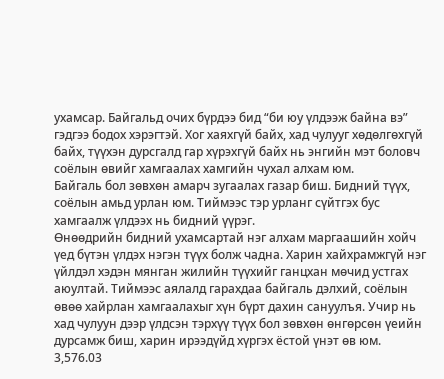ухамсар. Байгальд очих бүрдээ бид “би юу үлдээж байна вэ” гэдгээ бодох хэрэгтэй. Хог хаяхгүй байх, хад чулууг хөдөлгөхгүй байх, түүхэн дурсгалд гар хүрэхгүй байх нь энгийн мэт боловч соёлын өвийг хамгаалах хамгийн чухал алхам юм.
Байгаль бол зөвхөн амарч зугаалах газар биш. Бидний түүх, соёлын амьд урлан юм. Тиймээс тэр урланг сүйтгэх бус хамгаалж үлдээх нь бидний үүрэг.
Өнөөдрийн бидний ухамсартай нэг алхам маргаашийн хойч үед бүтэн үлдэх нэгэн түүх болж чадна. Харин хайхрамжгүй нэг үйлдэл хэдэн мянган жилийн түүхийг ганцхан мөчид устгах аюултай. Тиймээс аялалд гарахдаа байгаль дэлхий, соёлын өвөө хайрлан хамгаалахыг хүн бүрт дахин сануулъя. Учир нь хад чулуун дээр үлдсэн тэрхүү түүх бол зөвхөн өнгөрсөн үеийн дурсамж биш, харин ирээдүйд хүргэх ёстой үнэт өв юм.
3,576.03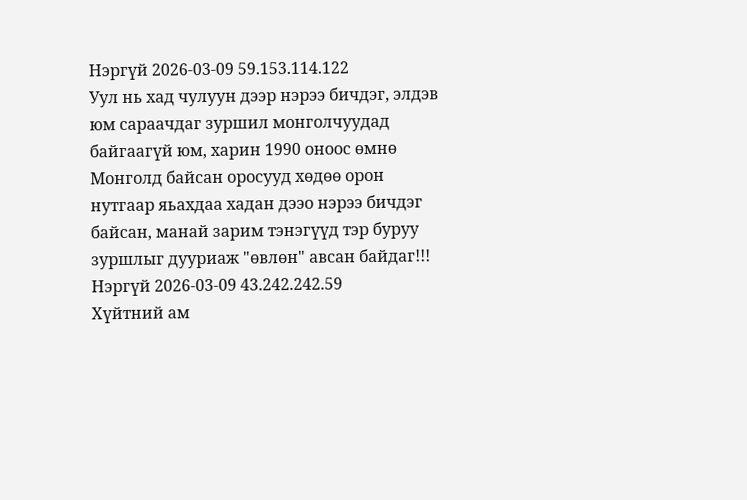Нэргүй 2026-03-09 59.153.114.122
Уул нь хад чулуун дээр нэрээ бичдэг, элдэв юм сараачдаг зуршил монголчуудад байгаагүй юм, харин 1990 оноос өмнө Монголд байсан оросууд хөдөө орон нутгаар яьахдаа хадан дээо нэрээ бичдэг байсан, манай зарим тэнэгүүд тэр буруу зуршлыг дууриаж "өвлөн" авсан байдаг!!!
Нэргүй 2026-03-09 43.242.242.59
Хүйтний ам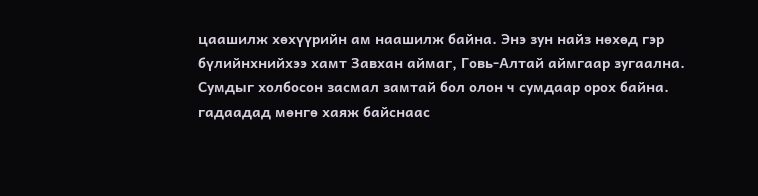цаашилж хөхүүрийн ам наашилж байна. Энэ зун найз нөхөд гэр бүлийнхнийхээ хамт Завхан аймаг, Говь-Алтай аймгаар зугаална. Сумдыг холбосон засмал замтай бол олон ч сумдаар орох байна. гадаадад мөнгө хаяж байснаас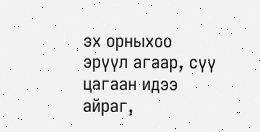эх орныхоо эрүүл агаар, сүү цагаан идээ айраг,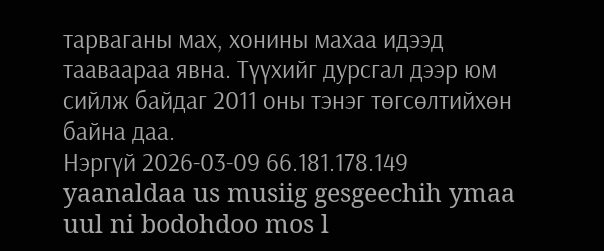тарваганы мах, хонины махаа идээд тааваараа явна. Түүхийг дурсгал дээр юм сийлж байдаг 2011 оны тэнэг төгсөлтийхөн байна даа.
Нэргүй 2026-03-09 66.181.178.149
yaanaldaa us musiig gesgeechih ymaa uul ni bodohdoo mos l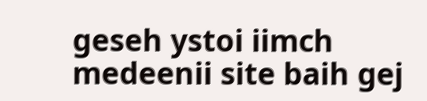geseh ystoi iimch medeenii site baih gej